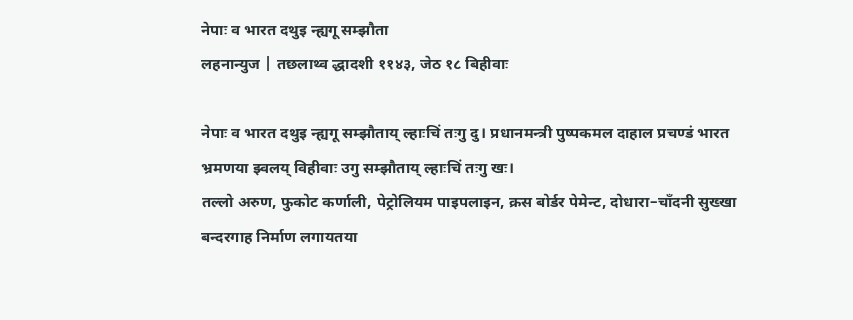नेपाः व भारत दथुइ न्ह्यगू सम्झौता
लहनान्युज | तछलाथ्व द्धादशी ११४३, जेठ १८ बिहीवाः

नेपाः व भारत दथुइ न्ह्यगू सम्झौताय् ल्हाःचिं तःगु दु। प्रधानमन्त्री पुष्पकमल दाहाल प्रचण्डं भारत भ्रमणया झ्वलय् विहीवाः उगु सम्झौताय् ल्हाःचिं तःगु खः।
तल्लो अरुण, फुकोट कर्णाली, पेट्रोलियम पाइपलाइन, क्रस बोर्डर पेमेन्ट, दोधारा–चाँदनी सुख्खा बन्दरगाह निर्माण लगायतया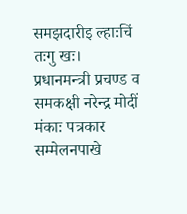समझदारीइ ल्हाःचिं तःगु खः।
प्रधानमन्त्री प्रचण्ड व समकक्षी नरेन्द्र मोदीं मंकाः पत्रकार सम्मेलनपाखे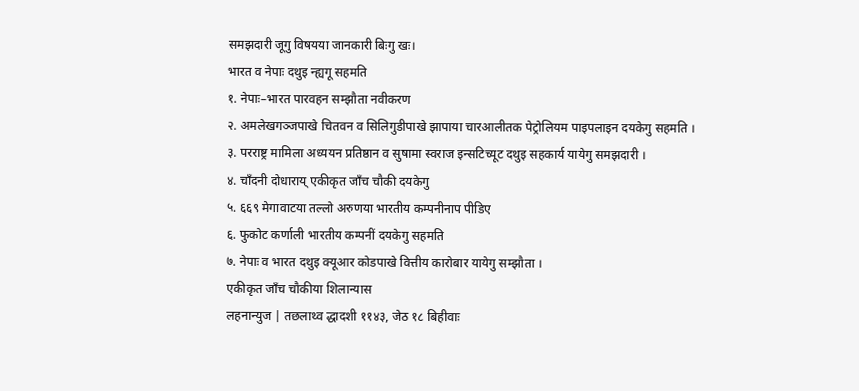समझदारी जूगु विषयया जानकारी बिःगु खः।
भारत व नेपाः दथुइ न्ह्यगू सहमति
१. नेपाः–भारत पारवहन सम्झौता नवीकरण
२. अमलेखगञ्जपाखे चितवन व सिलिगुडीपाखे झापाया चारआलीतक पेट्रोलियम पाइपलाइन दयकेगु सहमति ।
३. परराष्ट्र मामिला अध्ययन प्रतिष्ठान व सुषामा स्वराज इन्सटिच्यूट दथुइ सहकार्य यायेगु समझदारी ।
४. चाँदनी दोधाराय् एकीकृत जाँच चौकी दयकेगु
५. ६६९ मेगावाटया तल्लो अरुणया भारतीय कम्पनीनाप पीडिए
६. फुकोट कर्णाली भारतीय कम्पनीं दयकेगु सहमति
७. नेपाः व भारत दथुइ क्यूआर कोडपाखे वित्तीय कारोबार यायेगु सम्झौता ।
एकीकृत जाँच चौकीया शिलान्यास
लहनान्युज | तछलाथ्व द्धादशी ११४३, जेठ १८ बिहीवाः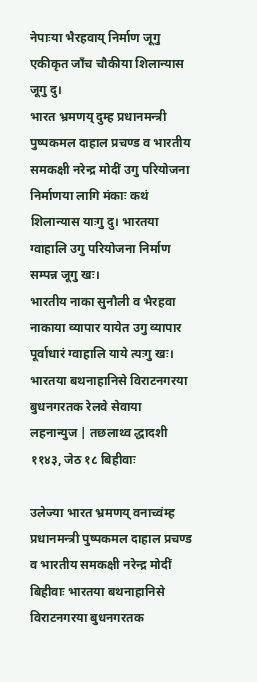नेपाःया भैरहवाय् निर्माण जूगु एकीकृत जाँच चौकीया शिलान्यास जूगु दु।
भारत भ्रमणय् दुम्ह प्रधानमन्त्री पुष्पकमल दाहाल प्रचण्ड व भारतीय समकक्षी नरेन्द्र मोदीं उगु परियोजना निर्माणया लागि मंकाः कथं शिलान्यास याःगु दु। भारतया ग्वाहालि उगु परियोजना निर्माण सम्पन्न जूगु खः।
भारतीय नाका सुनौली व भैरहवा नाकाया व्यापार यायेत उगु व्यापार पूर्वाधारं ग्वाहालि याये त्यःगु खः।
भारतया बथनाहानिसे विराटनगरया बुधनगरतक रेलवे सेवाया
लहनान्युज | तछलाथ्व द्धादशी ११४३, जेठ १८ बिहीवाः

उलेज्या भारत भ्रमणय् वनाच्वंम्ह प्रधानमन्त्री पुष्पकमल दाहाल प्रचण्ड व भारतीय समकक्षी नरेन्द्र मोदीं बिहीवाः भारतया बथनाहानिसे विराटनगरया बुधनगरतक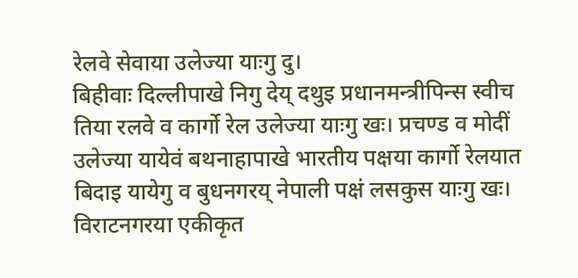रेलवे सेवाया उलेज्या याःगु दु।
बिहीवाः दिल्लीपाखे निगु देय् दथुइ प्रधानमन्त्रीपिन्स स्वीच तिया रलवे व कार्गो रेल उलेज्या याःगु खः। प्रचण्ड व मोदीं उलेज्या यायेवं बथनाहापाखे भारतीय पक्षया कार्गो रेलयात बिदाइ यायेगु व बुधनगरय् नेपाली पक्षं लसकुस याःगु खः।
विराटनगरया एकीकृत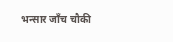भन्सार जाँच चौकी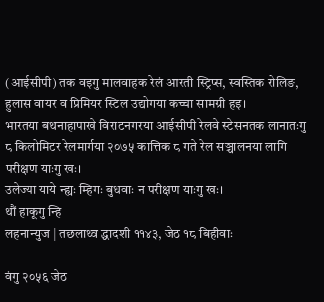(आईसीपी) तक वइगु मालवाहक रेलं आरती स्ट्रिप्स, स्वस्तिक रोलिङ, हुलास वायर व प्रिमियर स्टिल उद्योगया कच्चा सामग्री हइ।
भारतया बथनाहापाखे विराटनगरया आईसीपी रेलवे स्टेसनतक लानातःगु ८ किलोमिटर रेलमार्गया २०७५ कात्तिक ८ गते रेल सञ्चालनया लागि परीक्षण याःगु खः।
उलेज्या याये न्ह्यः म्हिगः बुधवाः न परीक्षण याःगु खः।
थौं हाकूगु न्हि
लहनान्युज | तछलाथ्व द्धादशी ११४३, जेठ १८ बिहीवाः

वंगु २०५६ जेठ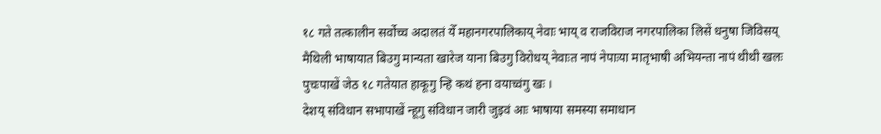१८ गते तत्कालीन सर्वोच्च अदालतं येँ महानगरपालिकाय् नेवाः भाय् व राजविराज नगरपालिका लिसें धनुषा जिविसय् मैथिली भाषायात बिउगु मान्यता खारेज याना बिउगु विरोधय् नेवाःत नापं नेपाःया मातृभाषी अभियन्ता नापं थीथी खलः पुचःपाखें जेठ १८ गतेयात हाकूगु न्हि कथं हना वयाच्वंगु खः ।
देशय् संविधान सभापाखें न्हूगु संविधान जारी जुइवं आः भाषाया समस्या समाधान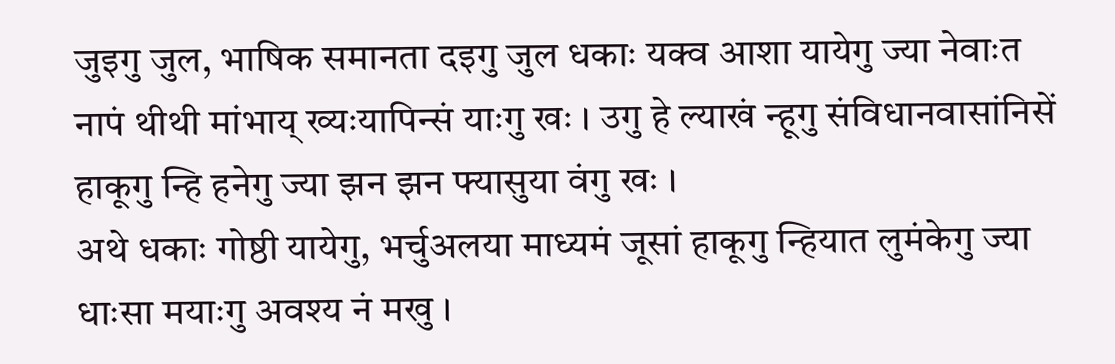जुइगु जुल, भाषिक समानता दइगु जुल धकाः यक्व आशा यायेगु ज्या नेवाःत नापं थीथी मांभाय् ख्यःयापिन्सं याःगु खः । उगु हे ल्याखं न्हूगु संविधानवासांनिसें हाकूगु न्हि हनेगु ज्या झन झन फ्यासुया वंगु खः ।
अथे धकाः गोष्ठी यायेगु, भर्चुअलया माध्यमं जूसां हाकूगु न्हियात लुमंकेगु ज्या धाःसा मयाःगु अवश्य नं मखु ।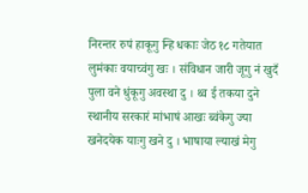निरन्तर रुपं हाकूगु न्हि धकाः जेठ १८ गतेयात लुमंकाः वयाच्वंगु खः । संविधान जारी जूगु नं खुदँ पुला वने धुंकूगु अवस्था दु । थ्व ई तकया दुने स्थानीय सरकारं मांभाषं आखः ब्वंकेगु ज्या खनेदयेक याःगु खने दु । भाषाया ल्याखं मेगु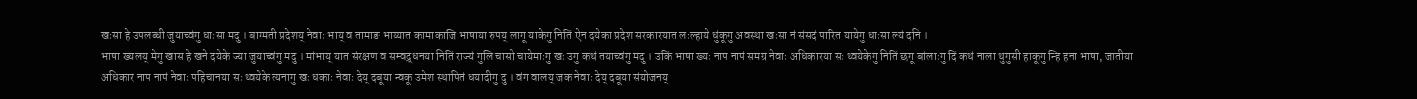खःसा हे उपलब्धी जुयाच्वंगु धाःसा मदु । बाग्मती प्रदेशय् नेवाः भाय् व तामाङ भाय्यात कामाकाजि भाषाया रुपय् लागू याकेगु नितिं ऐन दयेका प्रदेश सरकारयात लःल्हाये धुंकूगु अवस्था खःसा नं संसदं पारित यायेगु धाःसा ल्यं दनि ।
भाषा ख्यलय् मेगु खास हे खने दयेके ज्या जुयाच्वंगु मदु । मांभाय् यात संरक्षण व सम्वद्र्धनया नितिं राज्यं गुलि चासो चायेमाःगु खः उगु कथं तयाच्वंगु मदु । उकिं भाषा ख्यः नाप नापं समग्र नेवाः अधिकारया सः थ्वयेकेगु नितिं छगू बांलाःगु दिं कथं नाला थुगुसी हाकूगु न्हि हना भाषा, जातीया अधिकार नाप नापं नेवाः पहिचानया सः थ्वयेके त्यनागु खः धकाः नेवाः देय् दबूया न्वकू उमेश स्थापितं धयादीगु दु । वंग वालय् जक नेवाः देय् दबूया संयोजनय्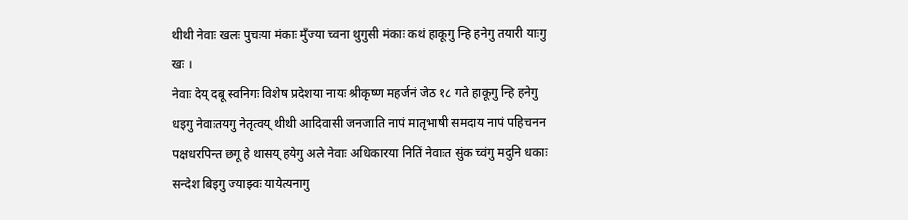थीथी नेवाः खलः पुचःया मंकाः मुँज्या च्वना थुगुसी मंकाः कथं हाकूगु न्हि हनेगु तयारी याःगु खः ।
नेवाः देय् दबू स्वनिगः विशेष प्रदेशया नायः श्रीकृष्ण महर्जनं जेठ १८ गते हाकूगु न्हि हनेगु धइगु नेवाःतयगु नेतृत्वय् थीथी आदिवासी जनजाति नापं मातृभाषी समदाय नापं पहिचनन पक्षधरपिन्त छगू हे थासय् हयेगु अले नेवाः अधिकारया नितिं नेवाःत सुंक च्वंगु मदुनि धकाः सन्देश बिइगु ज्याझ्वः यायेत्यनागु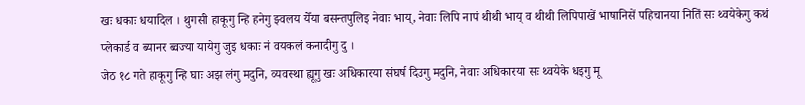खः धकाः धयादिल । थुगसी हाकूगु न्हि हनेगु झ्वलय येँया बसन्तपुलिइ नेवाः भाय्, नेवाः लिपि नापं थीथी भाय् व थीथी लिपिपाखें भाषानिसें पहिचानया नितिं सः थ्वयेकेगु कथं प्लेकार्ड व ब्यानर ब्वज्या यायेगु जुइ धकाः नं वयकलं कनादीगु दु ।
जेठ १८ गते हाकूगु न्हि घाः अझ लंगु मदुनि, व्यवस्था ह्यूगु खः अधिकारया संघर्ष दिउगु मदुनि, नेवाः अधिकारया सः थ्वयेके धइगु मू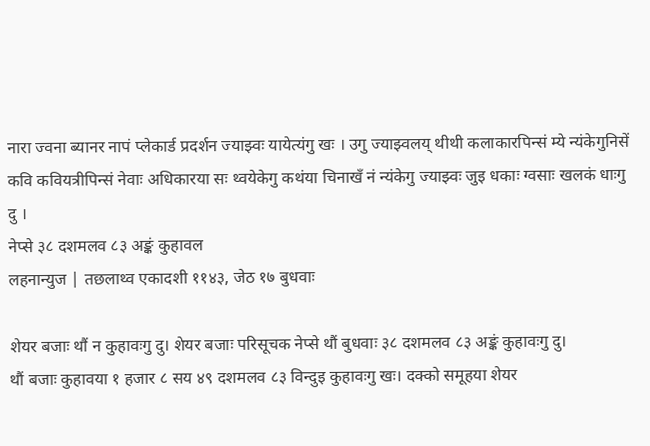नारा ज्वना ब्यानर नापं प्लेकार्ड प्रदर्शन ज्याझ्वः यायेत्यंगु खः । उगु ज्याझ्वलय् थीथी कलाकारपिन्सं म्ये न्यंकेगुनिसें कवि कवियत्रीपिन्सं नेवाः अधिकारया सः थ्वयेकेगु कथंया चिनाखँ नं न्यंकेगु ज्याझ्वः जुइ धकाः ग्वसाः खलकं धाःगु दु ।
नेप्से ३८ दशमलव ८३ अङ्कं कुहावल
लहनान्युज | तछलाथ्व एकादशी ११४३, जेठ १७ बुधवाः

शेयर बजाः थौं न कुहावःगु दु। शेयर बजाः परिसूचक नेप्से थौं बुधवाः ३८ दशमलव ८३ अङ्कं कुहावःगु दु।
थौं बजाः कुहावया १ हजार ८ सय ४९ दशमलव ८३ विन्दुइ कुहावःगु खः। दक्को समूहया शेयर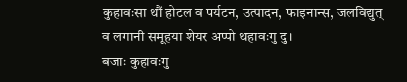कुहावःसा थौं होटल व पर्यटन, उत्पादन, फाइनान्स, जलविद्युत् व लगानी समूहया शेयर अप्पो थहावःगु दु।
बजाः कुहावःगु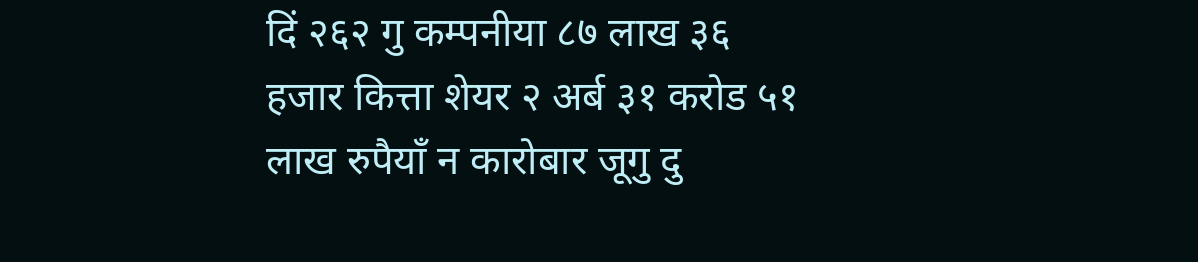दिं २६२ गु कम्पनीया ८७ लाख ३६ हजार कित्ता शेयर २ अर्ब ३१ करोड ५१ लाख रुपैयाँ न कारोबार जूगु दु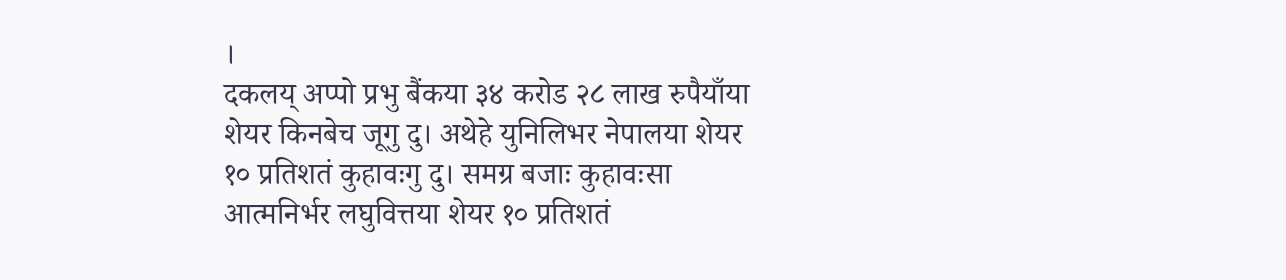।
दकलय् अप्पो प्रभु बैंकया ३४ करोड २८ लाख रुपैयाँया शेयर किनबेच जूगु दु। अथेहे युनिलिभर नेपालया शेयर १० प्रतिशतं कुहावःगु दु। समग्र बजाः कुहावःसा आत्मनिर्भर लघुवित्तया शेयर १० प्रतिशतं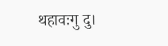थहावःगु दु।